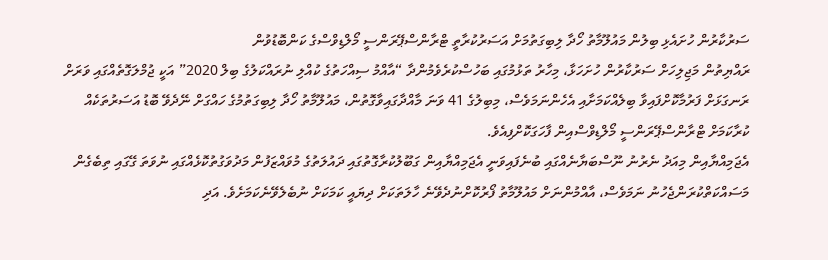ސަރުކާރުން ހުށައެޅި ބިލުން މައުލޫމާތު ހޯދާ ލިބިގަތުމަށް އަސަރުކުރާތީ ޓްރާންސްޕޭރަންސީ މޯލްޑިވްސްގެ ކަންބޮޑުވުން
ރައްޔިތުން މަޖިލިހަށް ސަރުކާރުން ހުށަހަޅާ، މިހާރު ތަޅުމުގައި ބަހުސްކުރެވެމުންދާ “އާއްމު ސިއްހަތުގެ ކުއްލި ނުރައްކަލުގެ ބިލް 2020” އަކީ ޖުމްލަގޮތެއްގައި ވަރަށް ރަނގަޅަށް ފަރުމާކޮށްފައިވާ ބިލެއްކަމަށާއި އެހެންނަމަވެސް، މިބިލުގެ 41 ވަނަ މާއްދާގައިވާގޮތުން، މައުލޫމާތު ހޯދާ ލިބިގަތުމުގެ ހައްގަށް ނޭދެވޭ ބޮޑު އަސަރުތަކެއް ކުރާކަމަށް ޓްރާންސްޕޭރަންސީ މޯލްޑިވްސްއިން ފާހަގަކޮށްފިއެވެ.
އެޖަމިއްޔާއިން މިއަދު ނެރުނު ނޫސްބަޔާނެއްގައި ބުނެފައިވަނީ އެޖަމިއްޔާއިން ގަބޫލުކުރާގޮތުގައި ދައުލަތުގެ މުވައްޒަފުން މަދުވަގުތުކޮޅެއްގައި ނުވަތަ ގޭގައި ތިބެގެން މަސައްކަތްކުރަންޖެހުނު ނަމަވެސް، އާއްމުންނަށް މައުލޫމާތު ފޯރުކޮށްނުދެވޭނެ ހާލަތަކަށް ދިޔައީ ކަމަކަށް ނުބެލެވޭނެކަމަށެވެ. އަދި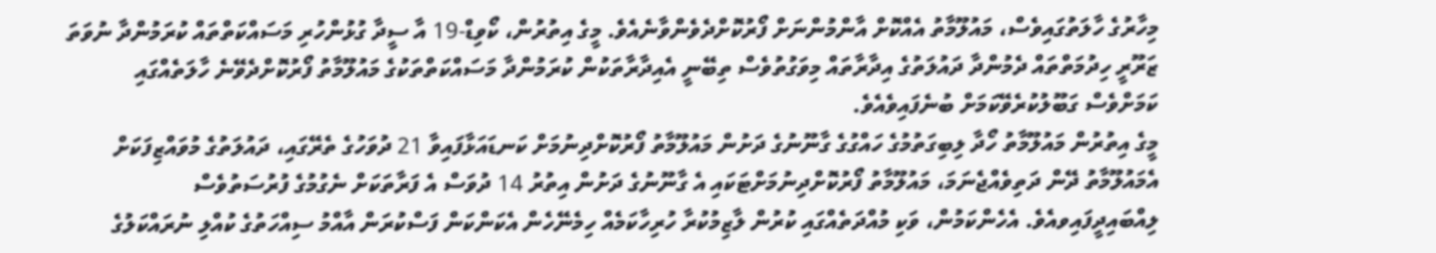މިހާރުގެ ހާލަތުގައިވެސް، މައުލޫމާތު އެއްކޮށް އާންމުންނަށް ފޯރުކޮށްދެވެންވާނެއެވެ. މީގެ އިތުރުން، ކޯވިޑް-19 އާ ސީދާ ގުޅުންހުރި މަސައްކަތްތައް ކުރަމުންދާ ނުވަތަ ޒަރޫރީ ހިދުމަތްތައް ދެމުންދާ ދައުލަތުގެ އިދާރާތައް މިވަގުތުވެސް ތިބޭނީ އެއިދާރާތަކުން ކުރަމުންދާ މަސައްކަތްތަކުގެ މައުލޫމާތު ފޯރުކޮށްދެވޭނެ ހާލަތެއްގައި ކަމަށްވެސް ގަބޫލުކުރެވޭކަމަށް ބުނެފައިވެއެވެ.
މީގެ އިތުރުން މައުލޫމާތު ހޯދާ ލިބިގަތުމުގެ ހައްގުގެ ގާނޫނުގެ ދަށުން މައުލޫމާތު ފޯރުކޮށްދިނުމަށް ކަނޑައަޅާފައިވާ 21 ދުވަހުގެ ތެރޭގައި، ދައުލަތުގެ މުވައްޒިފަކަށް އެމައުލޫމާތު ދޭން ދަތިވެއްޖެނަމަ، މައުލޫމާތު ފޯރުކޮށްދިނުމަށްޓަކައި އެ ގާނޫނުގެ ދަށުން އިތުރު 14 ދުވަސް އެ ފަރާތަކަށް ނެގުމުގެ ފުރުސަތުވެސް ލިއްބައިދީފައިވއެވެ. އެހެންކަމުން، ވަކި މުއްދަތެއްގައި ކުރުން ލާޒިމުކުރާ ހުރިހާކަމެއް ހިމެނޭހެން އެކަންކަން ފަސްކުރަން އާއްމު ސިއްހަތުގެ ކުއްލި ނުރައްކަލުގެ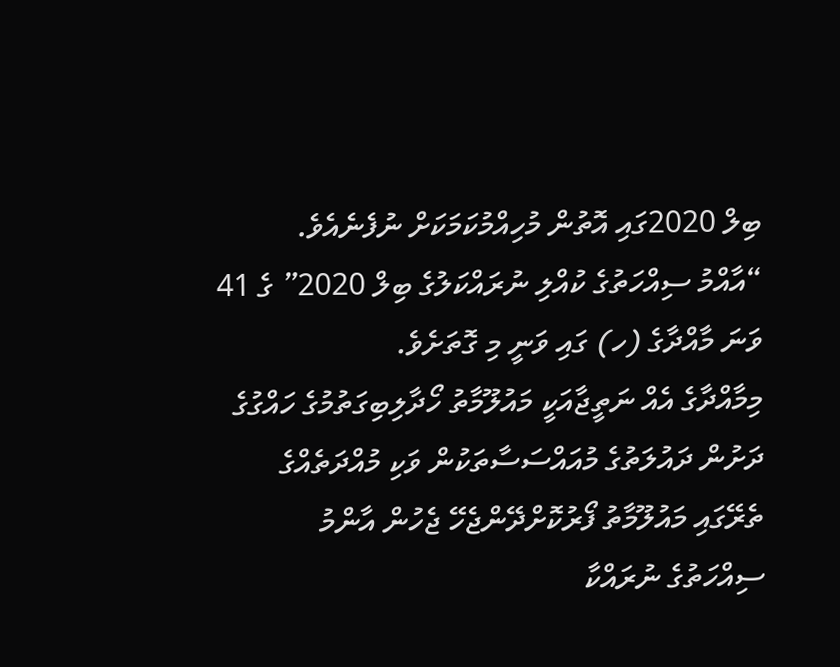ބިލް 2020ގައި އޮތުން މުހިއްމުކަމަކަށް ނުފެނެއެވެ.
“އާއްމު ސިއްހަތުގެ ކުއްލި ނުރައްކަލުގެ ބިލް 2020” ގެ 41 ވަނަ މާއްދާގެ (ހ) ގައި ވަނީ މި ގޮތަށެވެ.
މިމާއްދާގެ އެއް ނަތީޖާއަކީ މައުލޫމާތު ހޯދާލިބިގަތުމުގެ ހައްގުގެ ދަށުން ދައުލަތުގެ މުއައްސަސާތަކުން ވަކި މުއްދަތެއްގެ ތެރޭގައި މައުލޫމާތު ފޯރުކޮށްދޭންޖެހޭ ޖެހުން އާންމު ސިއްހަތުގެ ނުރައްކާ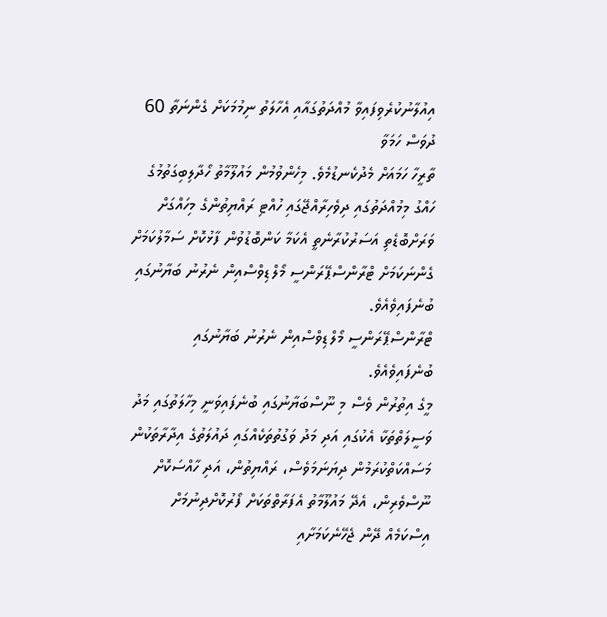އިއުލާނުކުރެވިފައިވާ މުއްދަތުގައާއި އެހާލަތު ނިމުމަކަށް ގެންނަތާ 60 ދުވަސް ހަމަވާ
ތާރީހާ ހަމައަށް މެދުކެނޑުމެވެ. މިހެންވުމުން މައުލޫމާތު ހޯދާލިބިގަތުމުގެ ހައްގު މިމުއްދަތުގައި ދިވެހިރާއްޖޭގައި ހުއްޓި ރައްޔިތުންގެ މިހައްގަށް ވަރަށްބޮޑެތި އަސަރުކުރާނެތީ އެކަމާ ކަންބޮޑުވުން ފާޅުކޮށް ސަމާލުކަމަށް ގެންނަކަމަށް ޓްރާންސްޕޭރަންސީ މޯލްޑިވްސްއިން ނެރުނު ބަޔާނުގައި ބުނެފައިވެއެވެ.
ޓްރާންސްޕޭރަންސީ މޯލްޑިވްސްއިން ނެރުނު ބަޔާނުގައި ބުނެފައިވެއެވެ.
މީގެ އިތުރުން ވެސް މި ނޫސްބަޔާނުގައި ބުނެފައިވަނީ މިހާލަތުގައި މަދު ވަސީލަތްތަކާ އެކުގައި އަދި މަދު ވަގުތުތަކެއްގައި ދައުލަތުގެ އިދާރާތަކުން މަސައްކަތްކުރަމުން ދިޔަނަމަވެސް، ރައްޔިތުން، އަދި ހާއްސަކޮށް ނޫސްވެރިން، އެދޭ މައުލޫމާތު އެފަރާތްތަކަށް ފޯރުކޮށްދިނުމަށް އިސްކަމެއް ދޭން ޖެހޭނެކަމަށާއި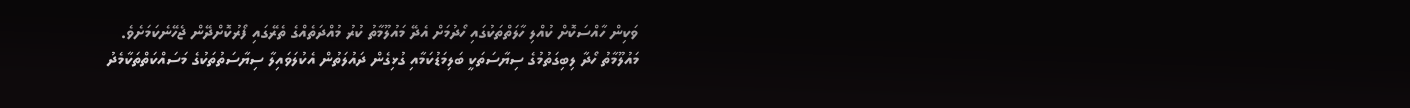ވަކިން ހާއްސަކޮށް ކުއްލި ހާލަތްތަކުގައި ހޯދުމަށް އެދޭ މައުލޫމާތު ކުރު މުއްދަތެއްގެ ތެރޭގައި ފޯރުކޮށްދޭން ޖެހޭނެކަމަށެވެ.
މައުލޫމާތު ހޯދާ ލިބިގަތުމުގެ ސިޔާސަތަކީ ބަލިމަޑުކަމާއި ގުޅިގެން ދައުލަތުން އެކުލަވައިލާ ސިޔާސަތުތަކުގެ މަސައްކަތްތަކާމެދު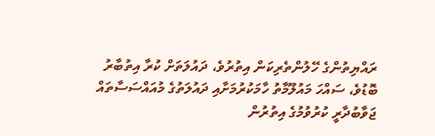ރައްޔިތުންގެ ހޭލުންތެރިކަން އިތުރުވެ، ދައުލަތަށް ކުރާ އިތުބާރު ބޮޑުވެ، ސައްހަ މައުލޫމާތު ހާމަކުރުމަށާއި ދައުލަތުގެ މުއައްސަސާތައް ޖަވާބުދާރީ ކުރުވުމުގެ އިތުރުން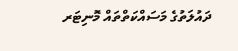ދައުލަތުގެ މަސައްކަތްތައް މޮނިޓަރ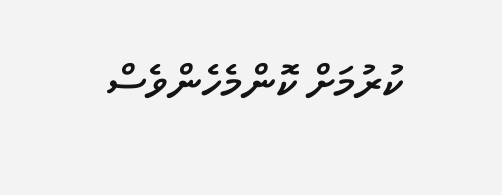ކުރުމަށް ކޮންމެހެންވެސް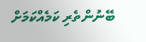ބޭނުންތެރި ކަމެއްކަމަށް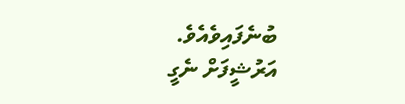ބުނެފައިވެއެވެ.
އަރުޝީފަށް ނެގީ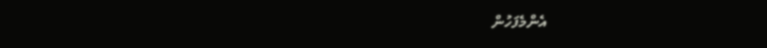އެންމެފަހުން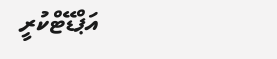އަޕްޑޭޓްކުރީ